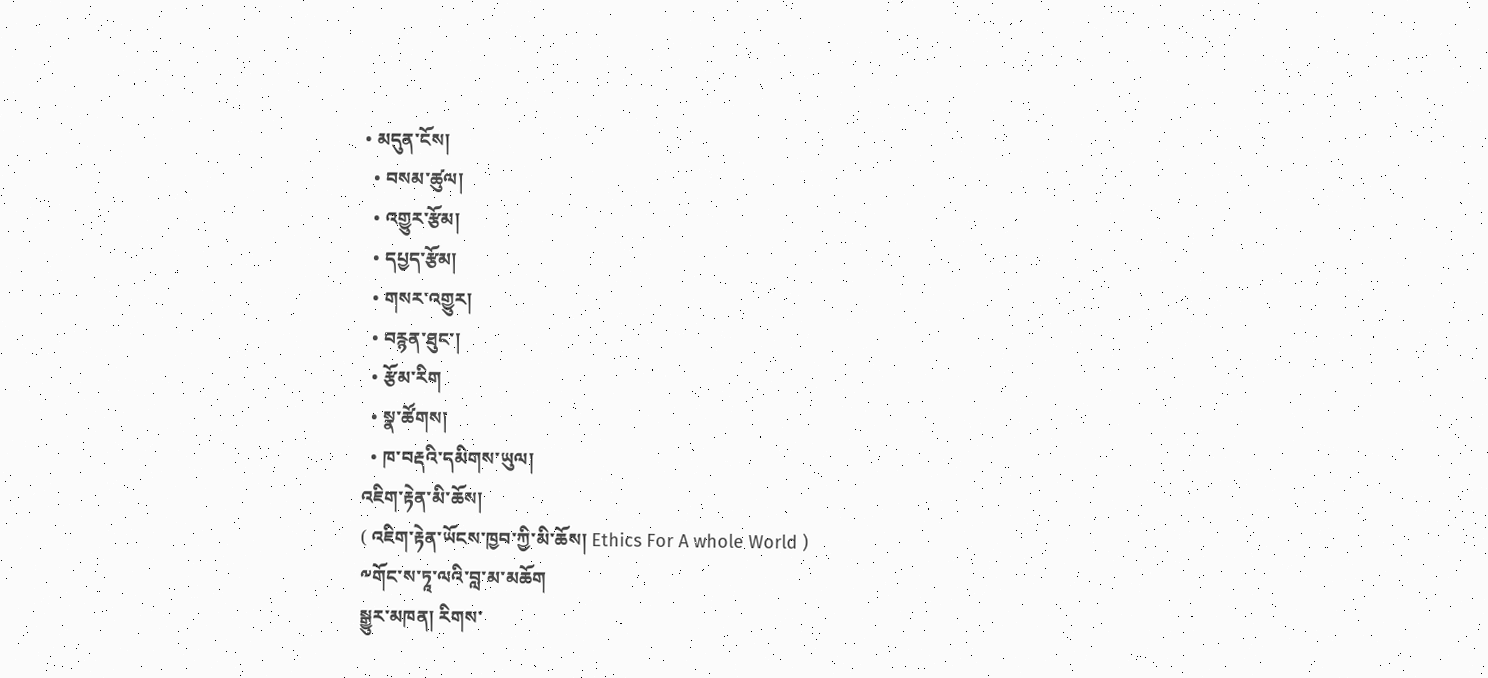• མདུན་ངོས།
  • བསམ་ཚུལ།
  • འགྱུར་རྩོམ།
  • དཔྱད་རྩོམ།
  • གསར་འགྱུར།
  • བརྙན་ཐུང་།
  • རྩོམ་རིག
  • སྣ་ཚོགས།
  • ཁ་བརྡའི་དམིགས་ཡུལ།
འཇིག་རྟེན་མི་ཆོས།
( འཇིག་རྟེན་ཡོངས་ཁྱབ་ཀྱི་མི་ཆོས། Ethics For A whole World )
༸གོང་ས་ཏཱ་ལའི་བླ་མ་མཆོག
སྒྱུར་མཁན། རིགས་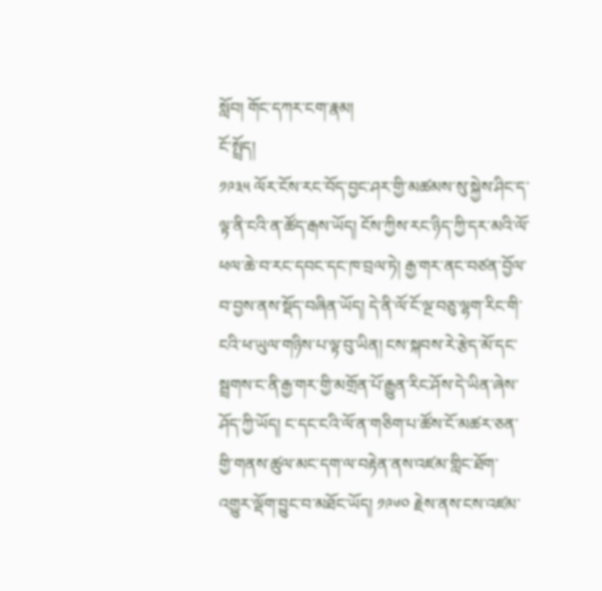སློབ། གོང་དཀར་ངག་རྣམ།
ངོ་སྤྲོད།
༡༩༣༥ ལོར་ངོས་རང་བོད་བྱང་ཤར་གྱི་མཚམས་སུ་སྐྱེས་ཤིང་ད་ལྟ་ནི་ངའི་ན་ཚོད་རྒས་ཡོད། ངོས་ཀྱིས་རང་ཉིད་ཀྱི་དར་མའི་ལོ་ཕལ་ཆེ་བ་རང་དབང་དང་ཁ་བྲལ་ཏེ། རྒྱ་གར་ནང་བཙན་བྱོལ་བ་བྱས་ནས་སྡོད་བཞིན་ཡོད། དེ་ནི་ལོ་ངོ་ལྔ་བཅུ་ལྷག་རིང་གི་ངའི་ཕ་ཡུལ་གཉིས་པ་ལྟ་བུ་ཡིན། ངས་སྐབས་རེ་རྩེད་མོ་དང་སྦྲགས་ང་ནི་རྒྱ་གར་གྱི་མགྲོན་པོ་རྒྱུན་རིང་ཤོས་དེ་ཡིན་ཞེས་ཤོད་ཀྱི་ཡོད། ང་དང་ངའི་ལོ་ན་གཅིག་པ་ཚོས་ངོ་མཚར་ཅན་གྱི་གནས་ཚུལ་མང་དག་ལ་བརྟེན་ནས་འཛམ་གླིང་ཐོག་འགྱུར་ལྡོག་བྱུང་བ་མཐོང་ཡོད། ༡༩༦༠ རྗེས་ནས་ངས་འཛམ་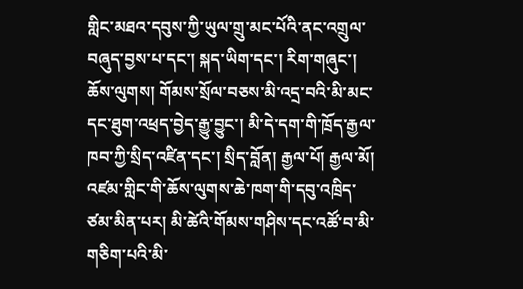གླིང་མཐའ་དབུས་ཀྱི་ཡུལ་གྲུ་མང་པོའི་ནང་འགྲུལ་བཞུད་བྱས་པ་དང་། སྐད་ཡིག་དང་། རིག་གཞུང་། ཆོས་ལུགས། གོམས་སྲོལ་བཅས་མི་འདྲ་བའི་མི་མང་དང་ཐུག་འཕྲད་བྱེད་རྒྱུ་བྱུང་། མི་དེ་དག་གི་ཁྲོད་རྒྱལ་ཁབ་ཀྱི་སྲིད་འཛིན་དང་། སྲིད་བློན། རྒྱལ་པོ། རྒྱལ་མོ། འཛམ་གླིང་གི་ཆོས་ལུགས་ཆེ་ཁག་གི་དབུ་འཁྲིད་ཙམ་མིན་པར། མི་ཚེའི་གོམས་གཤིས་དང་འཚོ་བ་མི་གཅིག་པའི་མི་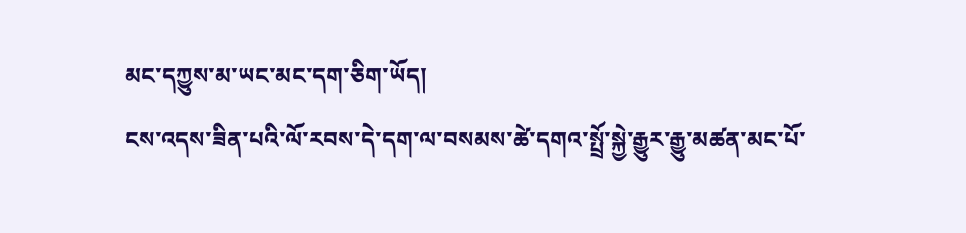མང་དཀྱུས་མ་ཡང་མང་དག་ཅིག་ཡོད།
ངས་འདས་ཟིན་པའི་ལོ་རབས་དེ་དག་ལ་བསམས་ཚེ་དགའ་སྤྲོ་སྐྱེ་རྒྱུར་རྒྱུ་མཚན་མང་པོ་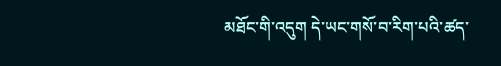མཐོང་གི་འདུག དེ་ཡང་གསོ་བ་རིག་པའི་ཚད་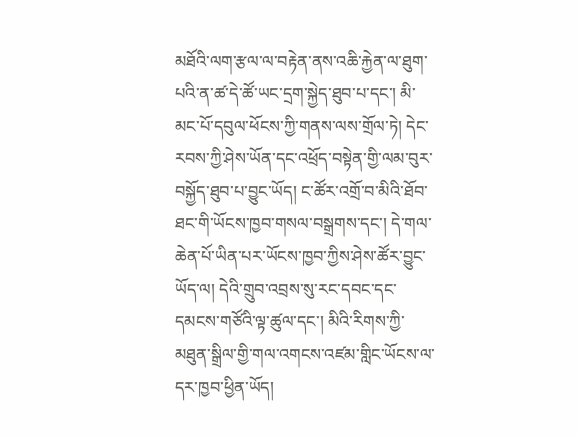མཐོའི་ལག་རྩལ་ལ་བརྟེན་ནས་འཆི་རྐྱེན་ལ་ཐུག་པའི་ན་ཚ་དེ་ཚོ་ཡང་དྲག་སྐྱེད་ཐུབ་པ་དང་། མི་མང་པོ་དབུལ་ཕོངས་ཀྱི་གནས་ལས་གྲོལ་ཏེ། དེང་རབས་ཀྱི་ཤེས་ཡོན་དང་འཕྲོད་བསྟེན་གྱི་ལམ་བུར་བསྐྱོད་ཐུབ་པ་བྱུང་ཡོད། ང་ཚོར་འགྲོ་བ་མིའི་ཐོབ་ཐང་གི་ཡོངས་ཁྱབ་གསལ་བསྒྲགས་དང་། དེ་གལ་ཆེན་པོ་ཡིན་པར་ཡོངས་ཁྱབ་ཀྱིས་ཤེས་ཚོར་བྱུང་ཡོད་ལ། དེའི་གྲུབ་འབྲས་སུ་རང་དབང་དང་དམངས་གཙོའི་ལྟ་ཚུལ་དང་། མིའི་རིགས་ཀྱི་མཐུན་སྒྲིལ་གྱི་གལ་འགངས་འཛམ་གླིང་ཡོངས་ལ་དར་ཁྱབ་ཕྱིན་ཡོད།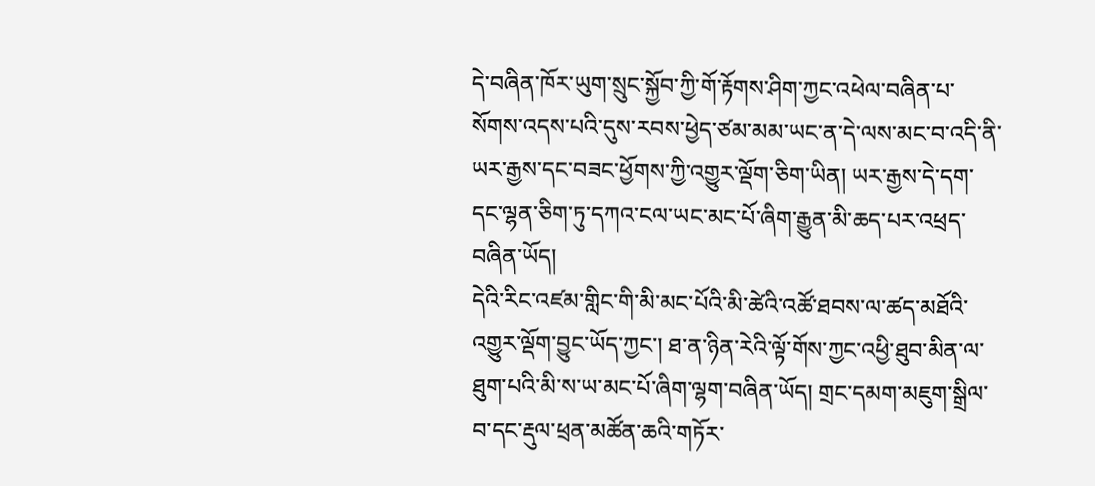དེ་བཞིན་ཁོར་ཡུག་སྲུང་སྐྱོབ་ཀྱི་གོ་རྟོགས་ཤིག་ཀྱང་འཕེལ་བཞིན་པ་སོགས་འདས་པའི་དུས་རབས་ཕྱེད་ཙམ་མམ་ཡང་ན་དེ་ལས་མང་བ་འདི་ནི་ཡར་རྒྱས་དང་བཟང་ཕྱོགས་ཀྱི་འགྱུར་ལྡོག་ཅིག་ཡིན། ཡར་རྒྱས་དེ་དག་དང་ལྷན་ཅིག་ཏུ་དཀའ་ངལ་ཡང་མང་པོ་ཞིག་རྒྱུན་མི་ཆད་པར་འཕྲད་བཞིན་ཡོད།
དེའི་རིང་འཛམ་གླིང་གི་མི་མང་པོའི་མི་ཚེའི་འཚོ་ཐབས་ལ་ཚད་མཐོའི་འགྱུར་ལྡོག་བྱུང་ཡོད་ཀྱང་། ཐ་ན་ཉིན་རེའི་ལྟོ་གོས་ཀྱང་འཕྱི་ཐུབ་མིན་ལ་ཐུག་པའི་མི་ས་ཡ་མང་པོ་ཞིག་ལྷག་བཞིན་ཡོད། གྲང་དམག་མཇུག་སྒྲིལ་བ་དང་རྡུལ་ཕྲན་མཚོན་ཆའི་གཏོར་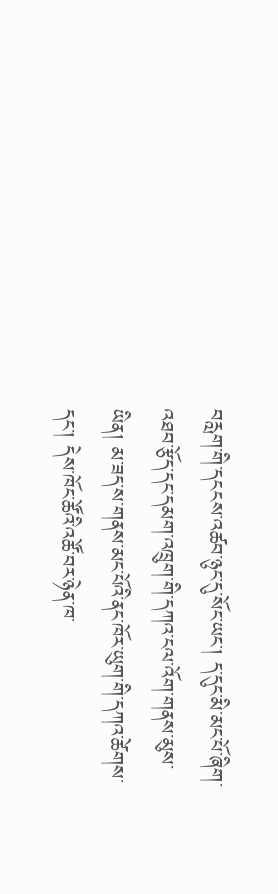བརླག་གི་དངངས་འཚབ་ཉུང་དུ་སོང་ཡང་། ད་དུང་མི་མང་པོ་ཞིག་འཐབ་རྩོད་དང་དམག་འཁྲུག་གི་དཀའ་ངལ་འོག་གནས་མུས་ཡིན། མ་ཟད་ས་གནས་མང་པོའི་ནང་ཁོར་ཡུག་གི་དཀའ་ཚེགས་དང་། དེས་ཁོང་ཚོའི་འཚོ་བར་ཉེན་ཁ་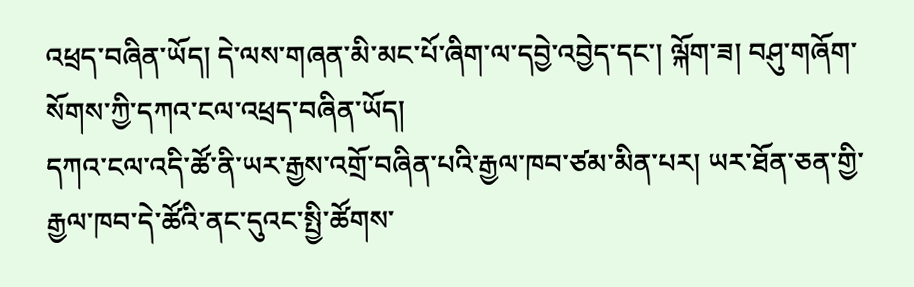འཕྲད་བཞིན་ཡོད། དེ་ལས་གཞན་མི་མང་པོ་ཞིག་ལ་དབྱེ་འབྱེད་དང་། ལྐོག་ཟ། བཤུ་གཞོག་སོགས་ཀྱི་དཀའ་ངལ་འཕྲད་བཞིན་ཡོད།
དཀའ་ངལ་འདི་ཚོ་ནི་ཡར་རྒྱས་འགྲོ་བཞིན་པའི་རྒྱལ་ཁབ་ཙམ་མིན་པར། ཡར་ཐོན་ཅན་གྱི་རྒྱལ་ཁབ་དེ་ཚོའི་ནང་དུའང་སྤྱི་ཚོགས་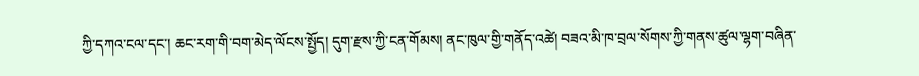ཀྱི་དཀའ་ངལ་དང་། ཆང་རག་གི་བག་མེད་ལོངས་སྤྱོད། དུག་རྫས་ཀྱི་ངན་གོམས། ནང་ཁུལ་གྱི་གནོད་འཚེ། བཟའ་མི་ཁ་བྲལ་སོགས་ཀྱི་གནས་ཚུལ་ལྷག་བཞིན་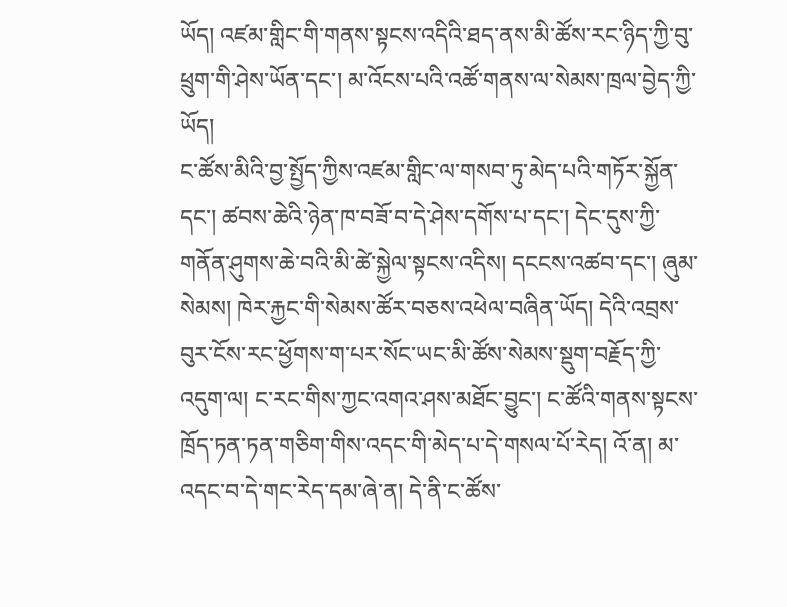ཡོད། འཛམ་གླིང་གི་གནས་སྟངས་འདིའི་ཐད་ནས་མི་ཚོས་རང་ཉིད་ཀྱི་བུ་ཕྲུག་གི་ཤེས་ཡོན་དང་། མ་འོངས་པའི་འཚོ་གནས་ལ་སེམས་ཁྲལ་བྱེད་ཀྱི་ཡོད།
ང་ཚོས་མིའི་བྱ་སྤྱོད་ཀྱིས་འཛམ་གླིང་ལ་གསབ་ཏུ་མེད་པའི་གཏོར་སྐྱོན་དང་། ཚབས་ཆེའི་ཉེན་ཁ་བཟོ་བ་དེ་ཤེས་དགོས་པ་དང་། དེང་དུས་ཀྱི་གནོན་ཤུགས་ཆེ་བའི་མི་ཚེ་སྐྱེལ་སྟངས་འདིས། དངངས་འཚབ་དང་། ཞུམ་སེམས། ཁེར་རྐྱང་གི་སེམས་ཚོར་བཅས་འཕེལ་བཞིན་ཡོད། དེའི་འབྲས་བུར་ངོས་རང་ཕྱོགས་ག་པར་སོང་ཡང་མི་ཚོས་སེམས་སྡུག་བརྗོད་ཀྱི་འདུག་ལ། ང་རང་གིས་ཀྱང་འགའ་ཤས་མཐོང་བྱུང་། ང་ཚོའི་གནས་སྟངས་ཁྲོད་ཏན་ཏན་གཅིག་གིས་འདང་གི་མེད་པ་དེ་གསལ་པོ་རེད། འོ་ན། མ་འདང་བ་དེ་གང་རེད་དམ་ཞེ་ན། དེ་ནི་ང་ཚོས་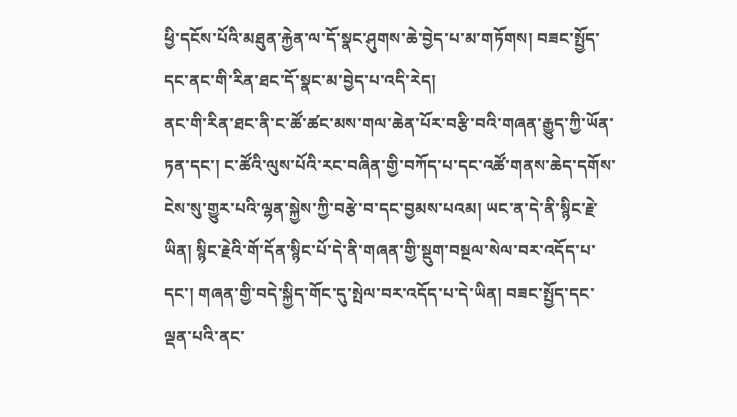ཕྱི་དངོས་པོའི་མཐུན་རྐྱེན་ལ་དོ་སྣང་ཤུགས་ཆེ་བྱེད་པ་མ་གཏོགས། བཟང་སྤྱོད་དང་ནང་གི་རིན་ཐང་དོ་སྣང་མ་བྱེད་པ་འདི་རེད།
ནང་གི་རིན་ཐང་ནི་ང་ཚོ་ཚང་མས་གལ་ཆེན་པོར་བརྩི་བའི་གཞན་རྒྱུད་ཀྱི་ཡོན་ཏན་དང་། ང་ཚོའི་ལུས་པོའི་རང་བཞིན་གྱི་བཀོད་པ་དང་འཚོ་གནས་ཆེད་དགོས་ངེས་སུ་གྱུར་པའི་ལྷན་སྐྱེས་ཀྱི་བརྩེ་བ་དང་བྱམས་པའམ། ཡང་ན་དེ་ནི་སྙིང་རྗེ་ཡིན། སྙིང་རྗེའི་གོ་དོན་སྙིང་པོ་དེ་ནི་གཞན་གྱི་སྡུག་བསྔལ་སེལ་བར་འདོད་པ་དང་། གཞན་གྱི་བདེ་སྐྱིད་གོང་དུ་སྤེལ་བར་འདོད་པ་དེ་ཡིན། བཟང་སྤྱོད་དང་ལྡན་པའི་ནང་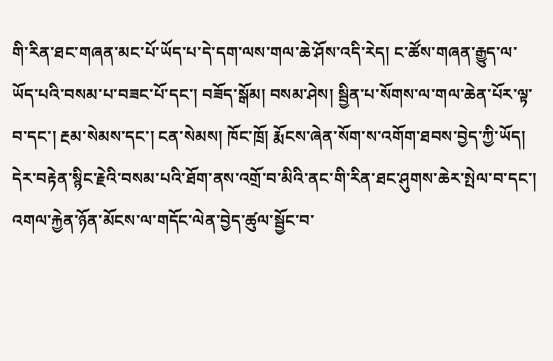གི་རིན་ཐང་གཞན་མང་པོ་ཡོད་པ་དེ་དག་ལས་གལ་ཆེ་ཤོས་འདི་རེད། ང་ཚོས་གཞན་རྒྱུད་ལ་ཡོད་པའི་བསམ་པ་བཟང་པོ་དང་། བཟོད་སྒོམ། བསམ་ཤེས། སྦྱིན་པ་སོགས་ལ་གལ་ཆེན་པོར་ལྟ་བ་དང་། རྔམ་སེམས་དང་། ངན་སེམས། ཁོང་ཁྲོ། རྨོངས་ཞེན་སོག་ས་འགོག་ཐབས་བྱེད་ཀྱི་ཡོད།
དེར་བརྟེན་སྙིང་རྗེའི་བསམ་པའི་ཐོག་ནས་འགྲོ་བ་མིའི་ནང་གི་རིན་ཐང་ཤུགས་ཆེར་སྤེལ་བ་དང་། འགལ་རྐྱེན་ཉོན་མོངས་ལ་གདོང་ལེན་བྱེད་ཚུལ་སྦྱོང་བ་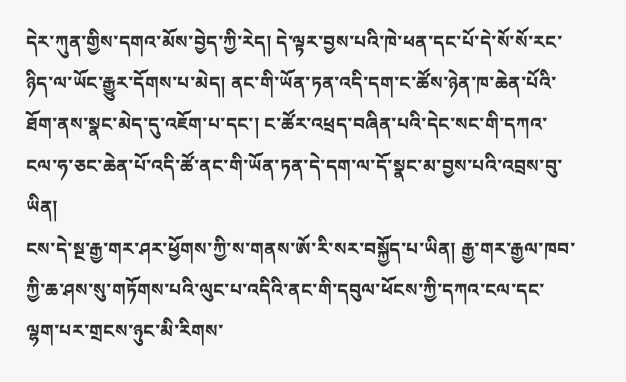དེར་ཀུན་གྱིས་དགའ་མོས་བྱེད་ཀྱི་རེད། དེ་ལྟར་བྱས་པའི་ཁེ་ཕན་དང་པོ་དེ་སོ་སོ་རང་ཉིད་ལ་ཡོང་རྒྱུར་དོགས་པ་མེད། ནང་གི་ཡོན་ཏན་འདི་དག་ང་ཚོས་ཉེན་ཁ་ཆེན་པོའི་ཐོག་ནས་སྣང་མེད་དུ་འཇོག་པ་དང་། ང་ཚོར་འཕྲད་བཞིན་པའི་དེང་སང་གི་དཀའ་ངལ་ཧ་ཅང་ཆེན་པོ་འདི་ཚོ་ནང་གི་ཡོན་ཏན་དེ་དག་ལ་དོ་སྣང་མ་བྱས་པའི་འབྲས་བུ་ཡིན།
ངས་དེ་སྔ་རྒྱ་གར་ཤར་ཕྱོགས་ཀྱི་ས་གནས་ཨོ་རི་སར་བསྐྱོད་པ་ཡིན། རྒྱ་གར་རྒྱལ་ཁབ་ཀྱི་ཆ་ཤས་སུ་གཏོགས་པའི་ལུང་པ་འདིའི་ནང་གི་དབུལ་ཕོངས་ཀྱི་དཀའ་ངལ་དང་ལྷག་པར་གྲངས་ཉུང་མི་རིགས་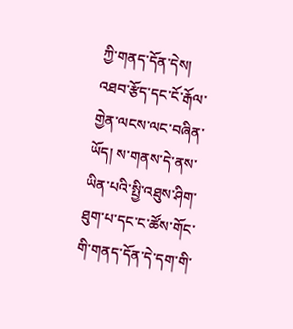ཀྱི་གནད་དོན་དེས། འཐབ་རྩོད་དང་ངོ་རྒོལ་གྱེན་ལངས་ལང་བཞིན་ཡོད། ས་གནས་དེ་ནས་ཡིན་པའི་སྤྱི་འཐུས་ཤིག་ཐུག་པ་དང་ང་ཚོས་གོང་གི་གནད་དོན་དེ་དག་གི་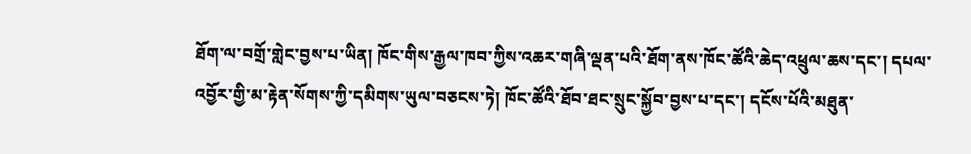ཐོག་ལ་བགྲོ་གླེང་བྱས་པ་ཡིན། ཁོང་གིས་རྒྱལ་ཁབ་ཀྱིས་འཆར་གཞི་ལྡན་པའི་ཐོག་ནས་ཁོང་ཚོའི་ཆེད་འཕྲུལ་ཆས་དང་། དཔལ་འབྱོར་གྱི་མ་རྟེན་སོགས་ཀྱི་དམིགས་ཡུལ་བཅངས་ཏེ། ཁོང་ཚོའི་ཐོབ་ཐང་སྲུང་སྐྱོབ་བྱས་པ་དང་། དངོས་པོའི་མཐུན་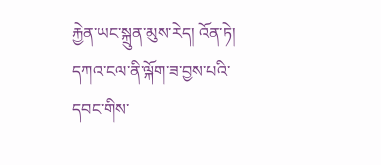རྐྱེན་ཡང་སྐྲུན་མུས་རེད། འོན་ཏེ། དཀའ་ངལ་ནི་ལྐོག་ཟ་བྱས་པའི་དབང་གིས་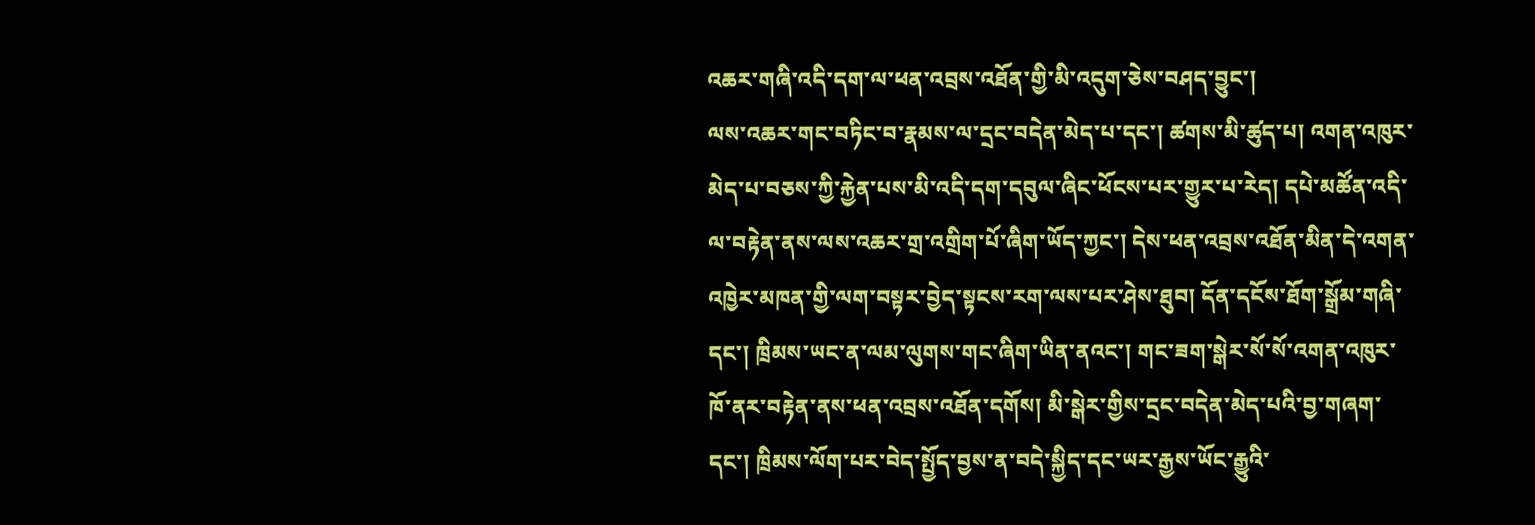འཆར་གཞི་འདི་དག་ལ་ཕན་འབྲས་འཐོན་གྱི་མི་འདུག་ཅེས་བཤད་བྱུང་།
ལས་འཆར་གང་བཏིང་བ་རྣམས་ལ་དྲང་བདེན་མེད་པ་དང་། ཚགས་མི་ཚུད་པ། འགན་འཁུར་མེད་པ་བཅས་ཀྱི་རྐྱེན་པས་མི་འདི་དག་དབུལ་ཞིང་ཕོངས་པར་གྱུར་པ་རེད། དཔེ་མཚོན་འདི་ལ་བརྟེན་ནས་ལས་འཆར་གྲ་འགྲིག་པོ་ཞིག་ཡོད་ཀྱང་། དེས་ཕན་འབྲས་འཐོན་མིན་དེ་འགན་འཁྱེར་མཁན་གྱི་ལག་བསྟར་བྱེད་སྟངས་རག་ལས་པར་ཤེས་ཐུབ། དོན་དངོས་ཐོག་སྒྲོམ་གཞི་དང་། ཁྲིམས་ཡང་ན་ལམ་ལུགས་གང་ཞིག་ཡིན་ནའང་། གང་ཟག་སྒེར་སོ་སོ་འགན་འཁུར་ཁོ་ནར་བརྟེན་ནས་ཕན་འབྲས་འཐོན་དགོས། མི་སྒེར་གྱིས་དྲང་བདེན་མེད་པའི་བྱ་གཞག་དང་། ཁྲིམས་ལོག་པར་བེད་སྤྱོད་བྱས་ན་བདེ་སྐྱིད་དང་ཡར་རྒྱས་ཡོང་རྒྱུའི་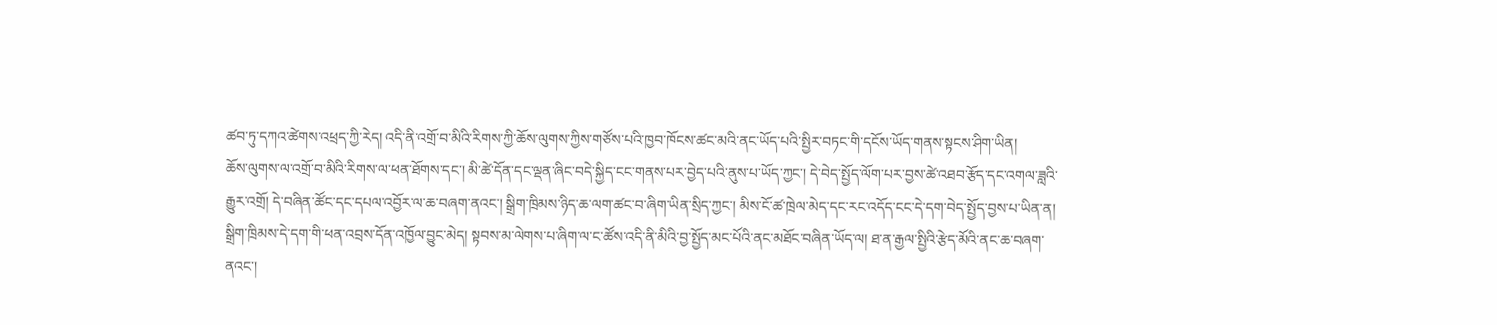ཚབ་ཏུ་དཀའ་ཚེགས་འཕྲད་ཀྱི་རེད། འདི་ནི་འགྲོ་བ་མིའི་རིགས་ཀྱི་ཆོས་ལུགས་ཀྱིས་གཙོས་པའི་ཁྱབ་ཁོངས་ཚང་མའི་ནང་ཡོད་པའི་སྤྱིར་བཏང་གི་དངོས་ཡོད་གནས་སྟངས་ཤིག་ཡིན།
ཆོས་ལུགས་ལ་འགྲོ་བ་མིའི་རིགས་ལ་ཕན་ཐོགས་དང་། མི་ཚེ་དོན་དང་ལྡན་ཞིང་བདེ་སྐྱིད་ངང་གནས་པར་བྱེད་པའི་ནུས་པ་ཡོད་ཀྱང་། དེ་བེད་སྤྱོད་ལོག་པར་བྱས་ཚེ་འཐབ་རྩོད་དང་འགལ་ཟླའི་རྒྱུར་འགྲོ། དེ་བཞིན་ཚོང་དང་དཔལ་འབྱོར་ལ་ཆ་བཞག་ནའང་། སྒྲིག་ཁྲིམས་ཉིད་ཆ་ལག་ཚང་བ་ཞིག་ཡིན་སྲིད་ཀྱང་། མིས་ངོ་ཚ་ཁྲེལ་མེད་དང་རང་འདོད་ངང་དེ་དག་བེད་སྤྱོད་བྱས་པ་ཡིན་ན། སྒྲིག་ཁྲིམས་དེ་དག་གི་ཕན་འབྲས་དོན་འཁྱོལ་བྱུང་མེད། སྟབས་མ་ལེགས་པ་ཞིག་ལ་ང་ཚོས་འདི་ནི་མིའི་བྱ་སྤྱོད་མང་པོའི་ནང་མཐོང་བཞིན་ཡོད་ལ། ཐ་ན་རྒྱལ་སྤྱིའི་རྩེད་མོའི་ནང་ཆ་བཞག་ནའང་།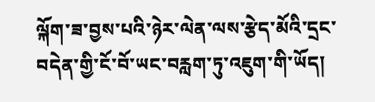ལྐོག་ཟ་བྱས་པའི་ཉེར་ལེན་ལས་རྩེད་མོའི་དྲང་བདེན་གྱི་ངོ་བོ་ཡང་བརླག་ཏུ་འཇུག་གི་ཡོད།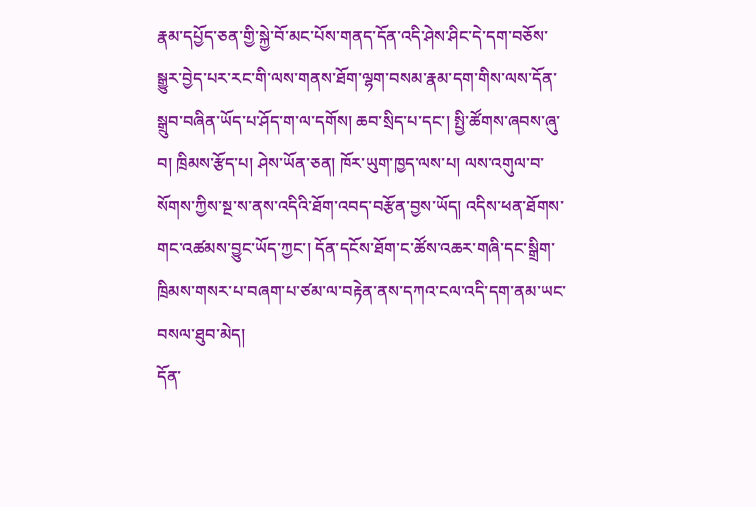རྣམ་དཔྱོད་ཅན་གྱི་སྐྱེ་བོ་མང་པོས་གནད་དོན་འདི་ཤེས་ཤིང་དེ་དག་བཅོས་སྒྱུར་བྱེད་པར་རང་གི་ལས་གནས་ཐོག་ལྷག་བསམ་རྣམ་དག་གིས་ལས་དོན་སྒྲུབ་བཞིན་ཡོད་པ་ཤོད་ག་ལ་དགོས། ཆབ་སྲིད་པ་དང་། སྤྱི་ཚོགས་ཞབས་ཞུ་བ། ཁྲིམས་རྩོད་པ། ཤེས་ཡོན་ཅན། ཁོར་ཡུག་ཁྱད་ལས་པ། ལས་འགུལ་བ་སོགས་ཀྱིས་སྔ་ས་ནས་འདིའི་ཐོག་འབད་བརྩོན་བྱས་ཡོད། འདིས་ཕན་ཐོགས་གང་འཚམས་བྱུང་ཡོད་ཀྱང་། དོན་དངོས་ཐོག་ང་ཚོས་འཆར་གཞི་དང་སྒྲིག་ཁྲིམས་གསར་པ་བཞག་པ་ཙམ་ལ་བརྟེན་ནས་དཀའ་ངལ་འདི་དག་ནམ་ཡང་བསལ་ཐུབ་མེད།
དོན་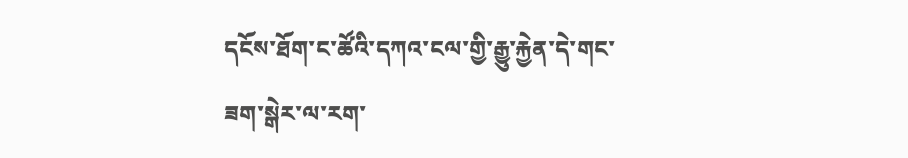དངོས་ཐོག་ང་ཚོའི་དཀའ་ངལ་གྱི་རྒྱུ་རྐྱེན་དེ་གང་ཟག་སྒེར་ལ་རག་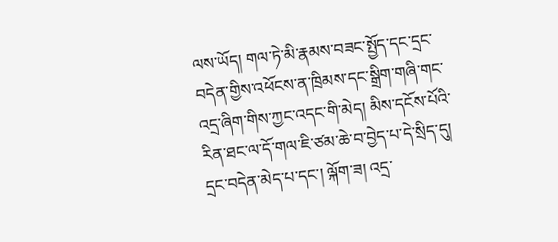ལས་ཡོད། གལ་ཏེ་མི་རྣམས་བཟང་སྤྱོད་དང་དྲང་བདེན་གྱིས་འཕོངས་ན་ཁྲིམས་དང་སྒྲིག་གཞི་གང་འདྲ་ཞིག་གིས་ཀྱང་འདང་གི་མེད། མིས་དངོས་པོའི་རིན་ཐང་ལ་དོ་གལ་ཇི་ཙམ་ཆེ་བ་བྱེད་པ་དེ་སྲིད་དུ། དྲང་བདེན་མེད་པ་དང་། ལྐོག་ཟ། འདྲ་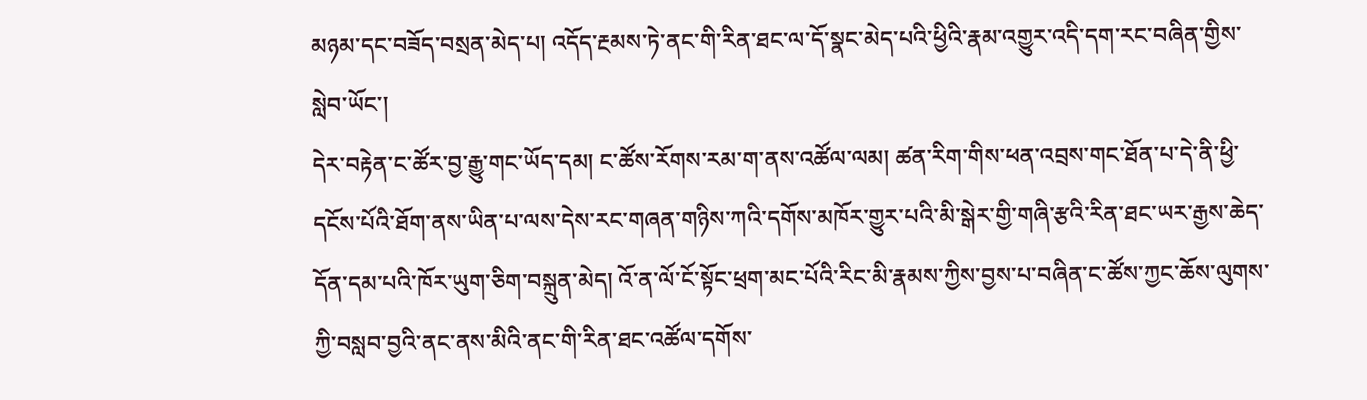མཉམ་དང་བཟོད་བསྲན་མེད་པ། འདོད་རྔམས་ཏེ་ནང་གི་རིན་ཐང་ལ་དོ་སྣང་མེད་པའི་ཕྱིའི་རྣམ་འགྱུར་འདི་དག་རང་བཞིན་གྱིས་སླེབ་ཡོང་།
དེར་བརྟེན་ང་ཚོར་བྱ་རྒྱུ་གང་ཡོད་དམ། ང་ཚོས་རོགས་རམ་ག་ནས་འཚོལ་ལམ། ཚན་རིག་གིས་ཕན་འབྲས་གང་ཐོན་པ་དེ་ནི་ཕྱི་དངོས་པོའི་ཐོག་ནས་ཡིན་པ་ལས་དེས་རང་གཞན་གཉིས་ཀའི་དགོས་མཁོར་གྱུར་པའི་མི་སྒེར་གྱི་གཞི་རྩའི་རིན་ཐང་ཡར་རྒྱས་ཆེད་དོན་དམ་པའི་ཁོར་ཡུག་ཅིག་བསྐྲུན་མེད། འོ་ན་ལོ་ངོ་སྟོང་ཕྲག་མང་པོའི་རིང་མི་རྣམས་ཀྱིས་བྱས་པ་བཞིན་ང་ཚོས་ཀྱང་ཆོས་ལུགས་ཀྱི་བསླབ་བྱའི་ནང་ནས་མིའི་ནང་གི་རིན་ཐང་འཚོལ་དགོས་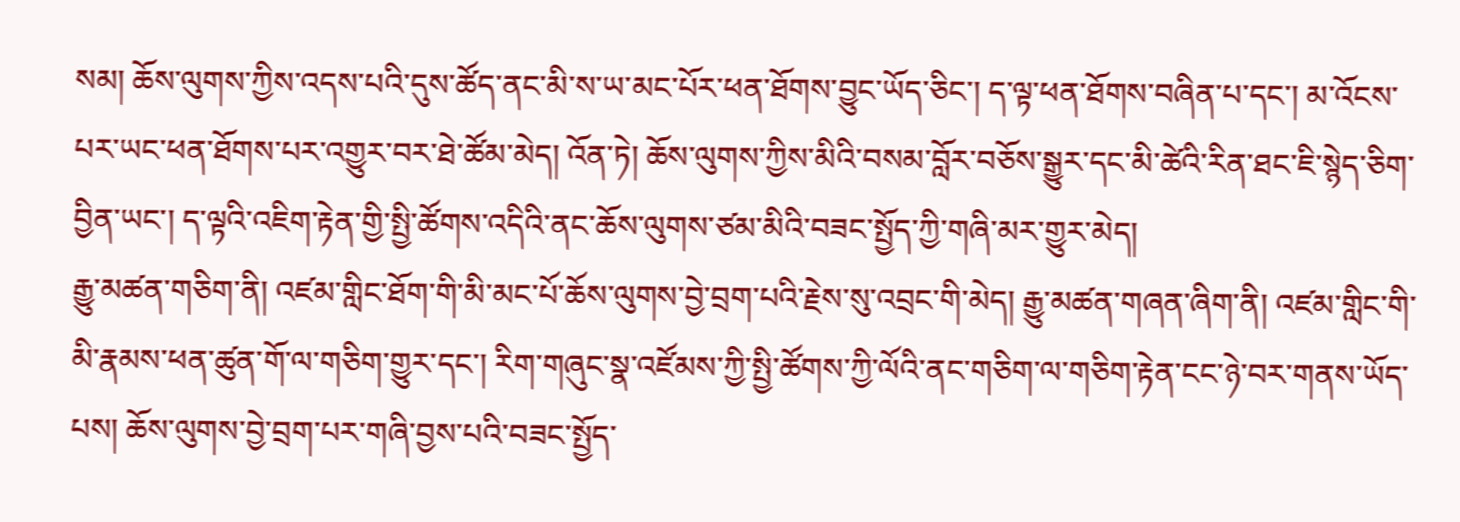སམ། ཆོས་ལུགས་ཀྱིས་འདས་པའི་དུས་ཚོད་ནང་མི་ས་ཡ་མང་པོར་ཕན་ཐོགས་བྱུང་ཡོད་ཅིང་། ད་ལྟ་ཕན་ཐོགས་བཞིན་པ་དང་། མ་འོངས་པར་ཡང་ཕན་ཐོགས་པར་འགྱུར་བར་ཐེ་ཚོམ་མེད། འོན་ཏེ། ཆོས་ལུགས་ཀྱིས་མིའི་བསམ་བློར་བཅོས་སྒྱུར་དང་མི་ཚེའི་རིན་ཐང་ཇི་སྙེད་ཅིག་བྱིན་ཡང་། ད་ལྟའི་འཇིག་རྟེན་གྱི་སྤྱི་ཚོགས་འདིའི་ནང་ཆོས་ལུགས་ཙམ་མིའི་བཟང་སྤྱོད་ཀྱི་གཞི་མར་གྱུར་མེད།
རྒྱུ་མཚན་གཅིག་ནི། འཛམ་གླིང་ཐོག་གི་མི་མང་པོ་ཆོས་ལུགས་བྱེ་བྲག་པའི་རྗེས་སུ་འབྲང་གི་མེད། རྒྱུ་མཚན་གཞན་ཞིག་ནི། འཛམ་གླིང་གི་མི་རྣམས་ཕན་ཚུན་གོ་ལ་གཅིག་གྱུར་དང་། རིག་གཞུང་སྣ་འཛོམས་ཀྱི་སྤྱི་ཚོགས་ཀྱི་ལོའི་ནང་གཅིག་ལ་གཅིག་རྟེན་ངང་ཉེ་བར་གནས་ཡོད་པས། ཆོས་ལུགས་བྱེ་བྲག་པར་གཞི་བྱས་པའི་བཟང་སྤྱོད་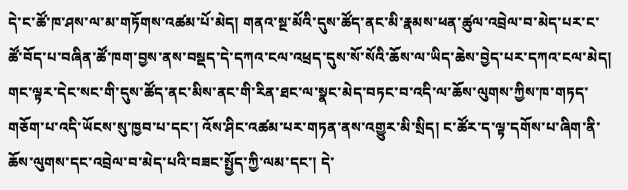དེ་ང་ཚོ་ཁ་ཤས་ལ་མ་གཏོགས་འཚམ་པོ་མེད། གནའ་སྔ་མོའི་དུས་ཚོད་ནང་མི་རྣམས་ཕན་ཚུལ་འབྲེལ་བ་མེད་པར་ང་ཚོ་བོད་པ་བཞིན་ཚོ་ཁག་བྱས་ནས་བསྡད་དེ་དཀའ་ངལ་འཕྲད་དུས་སོ་སོའི་ཆོས་ལ་ཡིད་ཆེས་བྱེད་པར་དཀའ་ངལ་མེད།
གང་ལྟར་དེང་སང་གི་དུས་ཚོད་ནང་མིས་ནང་གི་རིན་ཐང་ལ་སྣང་མེད་བཏང་བ་འདི་ལ་ཆོས་ལུགས་ཀྱིས་ཁ་གཏད་གཅོག་པ་འདི་ཡོངས་སུ་ཁྱབ་པ་དང་། འོས་ཤིང་འཚམ་པར་གཏན་ནས་འགྱུར་མི་སྲིད། ང་ཚོར་ད་ལྟ་དགོས་པ་ཞིག་ནི་ཆོས་ལུགས་དང་འབྲེལ་བ་མེད་པའི་བཟང་སྤྱོད་ཀྱི་ལམ་དང་། དེ་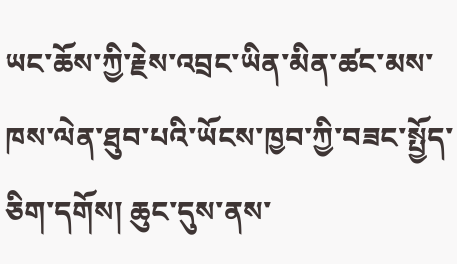ཡང་ཆོས་ཀྱི་རྗེས་འབྲང་ཡིན་མིན་ཚང་མས་ཁས་ལེན་ཐུབ་པའི་ཡོངས་ཁྱབ་ཀྱི་བཟང་སྤྱོད་ཅིག་དགོས། ཆུང་དུས་ནས་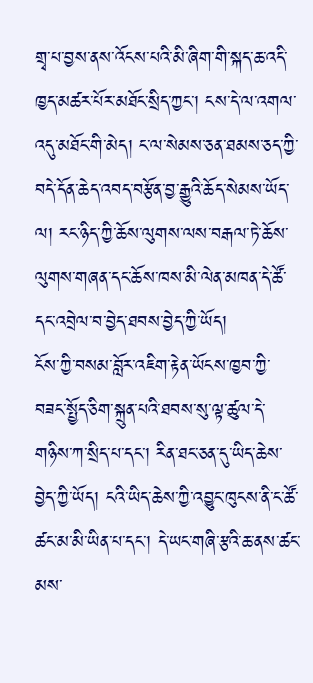གྲྭ་པ་བྱས་ནས་འོངས་པའི་མི་ཞིག་གི་སྐད་ཆ་འདི་ཁྱད་མཚར་པོར་མཐོང་སྲིད་ཀྱང་། ངས་དེ་ལ་འགལ་འདུ་མཐོང་གི་མེད། ང་ལ་སེམས་ཅན་ཐམས་ཅད་ཀྱི་བདེ་དོན་ཆེད་འབད་བརྩོན་བྱ་རྒྱུའི་ཆོད་སེམས་ཡོད་ལ། རང་ཉིད་ཀྱི་ཆོས་ལུགས་ལས་བརྒལ་ཏེ་ཆོས་ལུགས་གཞན་དང་ཆོས་ཁས་མི་ལེན་མཁན་དེ་ཚོ་དང་འབྲེལ་བ་བྱེད་ཐབས་བྱེད་ཀྱི་ཡོད།
ངོས་ཀྱི་བསམ་བློར་འཇིག་རྟེན་ཡོངས་ཁྱབ་ཀྱི་བཟང་སྤྱོད་ཅིག་སྐྲུན་པའི་ཐབས་སུ་ལྟ་ཚུལ་དེ་གཉིས་ཀ་སྲིད་པ་དང་། རིན་ཐང་ཅན་དུ་ཡིད་ཆེས་བྱེད་ཀྱི་ཡོད། ངའི་ཡིད་ཆེས་ཀྱི་འབྱུང་ཁུངས་ནི་ང་ཚོ་ཚང་མ་མི་ཡིན་པ་དང་། དེ་ཡང་གཞི་རྩའི་ཆ་ནས་ཚང་མས་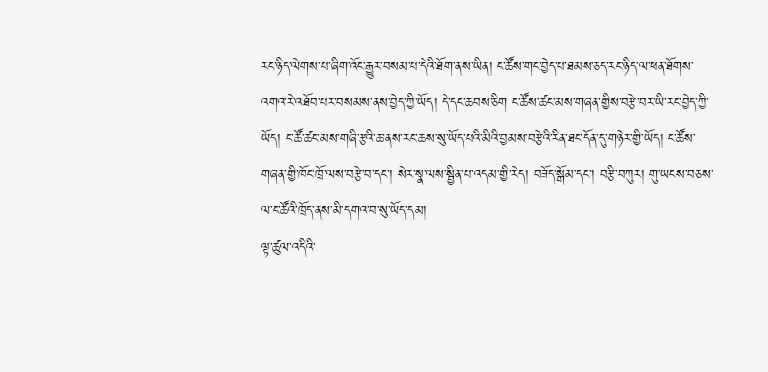རང་ཉིད་ལེགས་པ་ཞིག་འོང་རྒྱུར་བསམ་པ་དེའི་ཐོག་ནས་ཡིན། ང་ཚོས་གང་བྱེད་པ་ཐམས་ཅད་རང་ཉིད་ལ་ཕན་ཐོགས་འགའ་རེ་འཐོབ་པར་བསམས་ནས་བྱེད་ཀྱི་ཡོད། དེ་དང་ཆབས་ཅིག ང་ཚོས་ཚང་མས་གཞན་གྱིས་བརྩེ་བར་ཡི་རང་བྱེད་ཀྱི་ཡོད། ང་ཚོ་ཚང་མས་གཞི་རྩའི་ཆ་ནས་རང་ཆས་སུ་ཡོད་པའི་མིའི་བྱམས་བརྩེའི་རིན་ཐང་དོན་དུ་གཉེར་གྱི་ཡོད། ང་ཚོས་གཞན་གྱི་ཁོང་ཁྲོ་ལས་བརྩེ་བ་དང་། སེར་སྣ་ལས་སྦྱིན་པ་འདམ་གྱི་རེད། བཟོད་སྒོམ་དང་། བརྩི་བཀུར། གུ་ཡངས་བཅས་ལ་ང་ཚོའི་ཁྲོད་ནས་མི་དགའ་བ་སུ་ཡོད་དམ།
ལྟ་ཚུལ་འདིའི་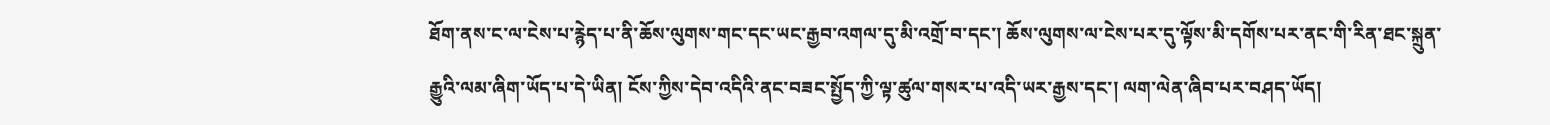ཐོག་ནས་ང་ལ་ངེས་པ་རྙེད་པ་ནི་ཆོས་ལུགས་གང་དང་ཡང་རྒྱབ་འགལ་དུ་མི་འགྲོ་བ་དང་། ཆོས་ལུགས་ལ་ངེས་པར་དུ་ལྟོས་མི་དགོས་པར་ནང་གི་རིན་ཐང་སྐྲུན་རྒྱུའི་ལམ་ཞིག་ཡོད་པ་དེ་ཡིན། ངོས་ཀྱིས་དེབ་འདིའི་ནང་བཟང་སྤྱོད་ཀྱི་ལྟ་ཚུལ་གསར་པ་འདི་ཡར་རྒྱས་དང་། ལག་ལེན་ཞིབ་པར་བཤད་ཡོད།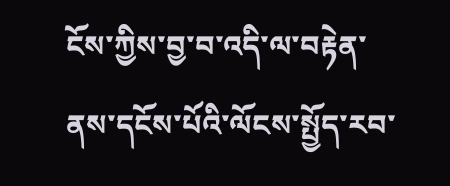ངོས་ཀྱིས་བྱ་བ་འདི་ལ་བརྟེན་ནས་དངོས་པོའི་ལོངས་སྤྱོད་རབ་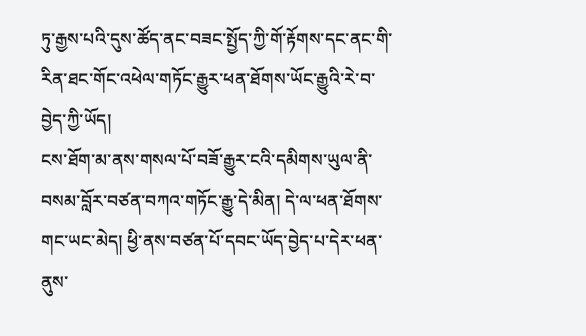ཏུ་རྒྱས་པའི་དུས་ཚོད་ནང་བཟང་སྤྱོད་ཀྱི་གོ་རྟོགས་དང་ནང་གི་རིན་ཐང་གོང་འཕེལ་གཏོང་རྒྱུར་ཕན་ཐོགས་ཡོང་རྒྱུའི་རེ་བ་བྱེད་ཀྱི་ཡོད།
ངས་ཐོག་མ་ནས་གསལ་པོ་བཟོ་རྒྱུར་ངའི་དམིགས་ཡུལ་ནི་བསམ་བློར་བཙན་བཀའ་གཏོང་རྒྱུ་དེ་མིན། དེ་ལ་ཕན་ཐོགས་གང་ཡང་མེད། ཕྱི་ནས་བཙན་པོ་དབང་ཡོད་བྱེད་པ་དེར་ཕན་ནུས་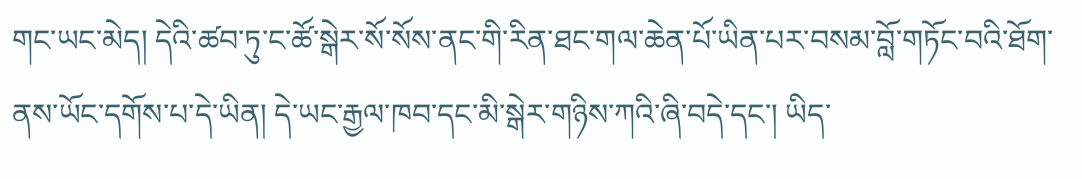གང་ཡང་མེད། དེའི་ཚབ་ཏུ་ང་ཚོ་སྒེར་སོ་སོས་ནང་གི་རིན་ཐང་གལ་ཆེན་པོ་ཡིན་པར་བསམ་བློ་གཏོང་བའི་ཐོག་ནས་ཡོང་དགོས་པ་དེ་ཡིན། དེ་ཡང་རྒྱལ་ཁབ་དང་མི་སྒེར་གཉིས་ཀའི་ཞི་བདེ་དང་། ཡིད་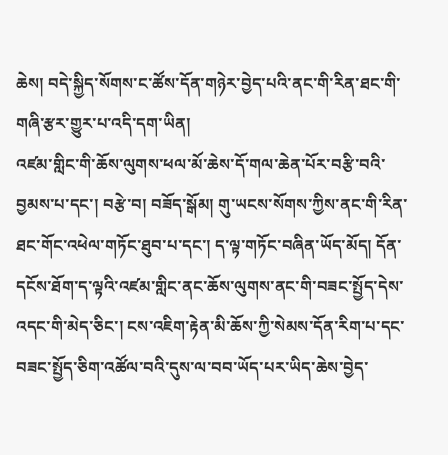ཆེས། བདེ་སྐྱིད་སོགས་ང་ཚོས་དོན་གཉེར་བྱེད་པའི་ནང་གི་རིན་ཐང་གི་གཞི་རྩར་གྱུར་པ་འདི་དག་ཡིན།
འཛམ་གླིང་གི་ཆོས་ལུགས་ཕལ་མོ་ཆེས་དོ་གལ་ཆེན་པོར་བརྩི་བའི་བྱམས་པ་དང་། བརྩེ་བ། བཟོད་སྒོམ། གུ་ཡངས་སོགས་ཀྱིས་ནང་གི་རིན་ཐང་གོང་འཕེལ་གཏོང་ཐུབ་པ་དང་། ད་ལྟ་གཏོང་བཞིན་ཡོད་མོད། དོན་དངོས་ཐོག་ད་ལྟའི་འཛམ་གླིང་ནང་ཆོས་ལུགས་ནང་གི་བཟང་སྤྱོད་དེས་འདང་གི་མེད་ཅིང་། ངས་འཇིག་རྟེན་མི་ཆོས་ཀྱི་སེམས་དོན་རིག་པ་དང་བཟང་སྤྱོད་ཅིག་འཚོལ་བའི་དུས་ལ་བབ་ཡོད་པར་ཡིད་ཆེས་བྱེད་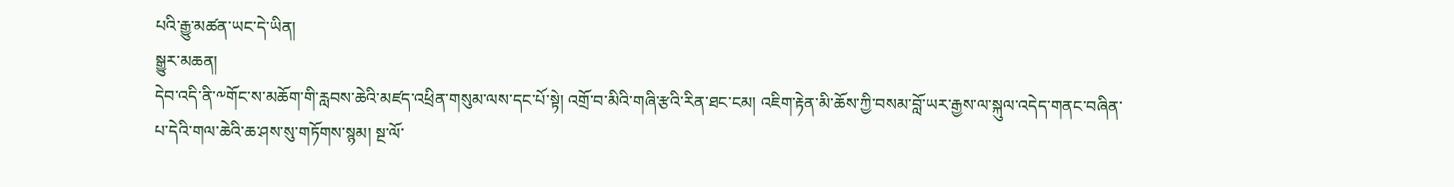པའི་རྒྱུ་མཚན་ཡང་དེ་ཡིན།
སྒྱུར་མཆན།
དེབ་འདི་ནི་༸གོང་ས་མཆོག་གི་རླབས་ཆེའི་མཛད་འཕྲིན་གསུམ་ལས་དང་པོ་སྟེ། འགྲོ་བ་མིའི་གཞི་རྩའི་རིན་ཐང་ངམ། འཇིག་རྟེན་མི་ཆོས་ཀྱི་བསམ་བློ་ཡར་རྒྱས་ལ་སྐུལ་འདེད་གནང་བཞིན་པ་དེའི་གལ་ཆེའི་ཆ་ཤས་སུ་གཏོགས་སྙམ། སྔ་ལོ་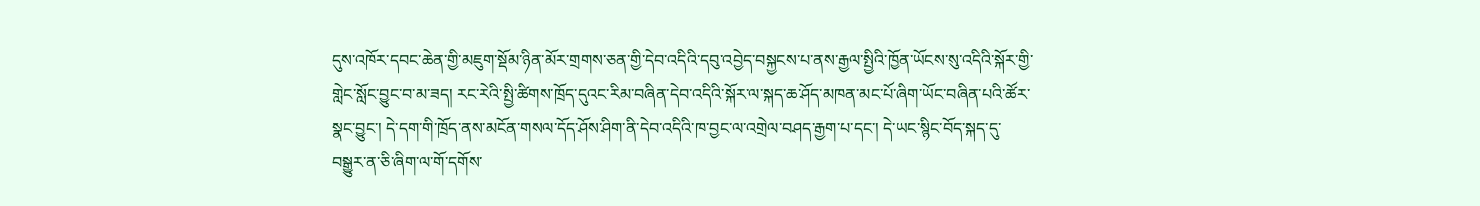དུས་འཁོར་དབང་ཆེན་གྱི་མཇུག་སྡོམ་ཉིན་མོར་གྲགས་ཅན་གྱི་དེབ་འདིའི་དབུ་འབྱེད་བསྐྱངས་པ་ནས་རྒྱལ་སྤྱིའི་ཁྱོན་ཡོངས་སུ་འདིའི་སྐོར་གྱི་གླེང་སློང་བྱུང་བ་མ་ཟད། རང་རེའི་སྤྱི་ཚིགས་ཁྲོད་དུའང་རིམ་བཞིན་དེབ་འདིའི་སྐོར་ལ་སྐད་ཆ་ཤོད་མཁན་མང་པོ་ཞིག་ཡོང་བཞིན་པའི་ཚོར་སྣང་བྱུང་། དེ་དག་གི་ཁྲོད་ནས་མངོན་གསལ་དོད་ཤོས་ཤིག་ནི་དེབ་འདིའི་ཁ་བྱང་ལ་འགྲེལ་བཤད་རྒྱག་པ་དང་། དེ་ཡང་སྙིང་བོད་སྐད་དུ་བསྒྱུར་ན་ཅི་ཞིག་ལ་གོ་དགོས་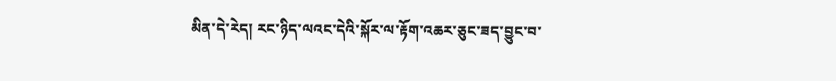མིན་དེ་རེད། རང་ཉིད་ལའང་དེའི་སྐོར་ལ་རྟོག་འཆར་ཅུང་ཟད་བྱུང་བ་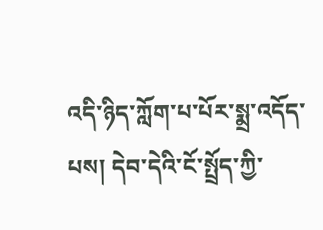འདི་ཉིད་ཀློག་པ་པོར་སྨྲ་འདོད་པས། དེབ་དེའི་ངོ་སྤྲོད་ཀྱི་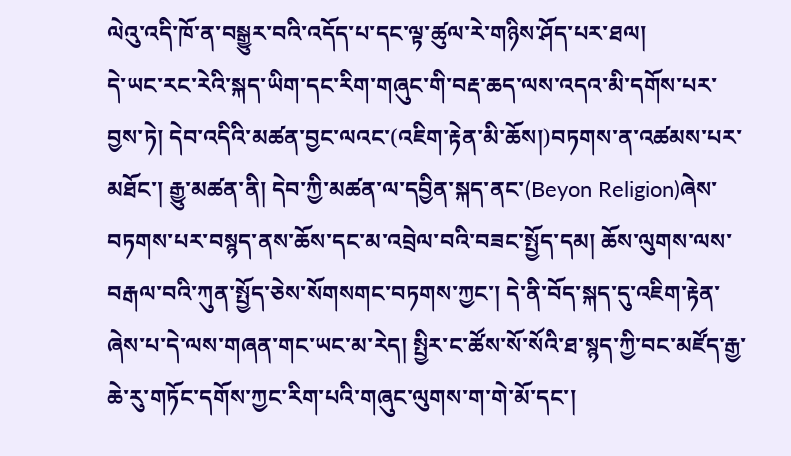ལེའུ་འདི་ཁོ་ན་བསྒྱུར་བའི་འདོད་པ་དང་ལྟ་ཚུལ་རེ་གཉིས་ཤོད་པར་ཐལ།
དེ་ཡང་རང་རེའི་སྐད་ཡིག་དང་རིག་གཞུང་གི་བརྡ་ཆད་ལས་འདའ་མི་དགོས་པར་བྱས་ཏེ། དེབ་འདིའི་མཚན་བྱང་ལའང་(འཇིག་རྟེན་མི་ཆོས།)བཏགས་ན་འཚམས་པར་མཐོང་། རྒྱུ་མཚན་ནི། དེབ་ཀྱི་མཚན་ལ་དབྱིན་སྐད་ནང་(Beyon Religion)ཞེས་བཏགས་པར་བསྙད་ནས་ཆོས་དང་མ་འབྲེལ་བའི་བཟང་སྤྱོད་དམ། ཆོས་ལུགས་ལས་བརྒལ་བའི་ཀུན་སྤྱོད་ཅེས་སོགསགང་བཏགས་ཀྱང་། དེ་ནི་བོད་སྐད་དུ་འཇིག་རྟེན་ཞེས་པ་དེ་ལས་གཞན་གང་ཡང་མ་རེད། སྤྱིར་ང་ཚོས་སོ་སོའི་ཐ་སྙད་ཀྱི་བང་མཛོད་རྒྱ་ཆེ་རུ་གཏོང་དགོས་ཀྱང་རིག་པའི་གཞུང་ལུགས་ག་གེ་མོ་དང་།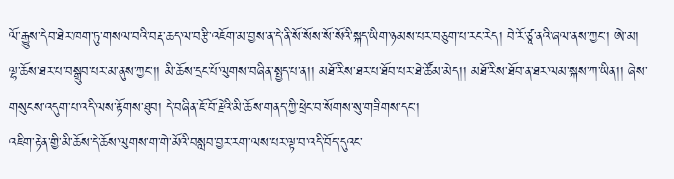ལོ་རྒྱུས་དེབ་ཐེར་ཁག་ཏུ་གསལ་བའི་བརྡ་ཆད་ལ་བརྩི་འཇོག་མ་བྱས་ན་དེ་ནི་སོ་སོས་སོ་སོའི་སྐད་ཡིག་ཉམས་པར་བཅུག་པ་རང་རེད། བེ་རོ་ཙཱ་ནའི་ཞལ་ནས་ཀྱང་། ཨེ་མ། ལྷ་ཆོས་ཐར་པ་བསྒྲུབ་པར་མ་ནུས་ཀྱང་།། མི་ཆོས་དྲང་པོ་ལུགས་བཞིན་སྤྱད་པ་ན།། མཐོ་རིས་ཐར་པ་ཐོབ་པར་ཐེ་ཚོམ་མེད།། མཐོ་རིས་ཐོབ་ན་ཐར་ལམ་སྐས་ཀ་ཡིན།། ཞེས་གསུངས་འདུག་པ་འདི་ལས་རྟོགས་ཐུབ། དེ་བཞིན་ཇོ་བོ་རྗེའི་མི་ཆོས་གནད་ཀྱི་ཕྲེང་བ་སོགས་སུ་གཟིགས་དང་།
འཇིག་རྟེན་གྱི་མི་ཆོས་དེ་ཆོས་ལུགས་ག་གེ་མོའི་བསླབ་བྱར་རག་ལས་པར་ལྟ་བ་འདི་བོད་དུའང་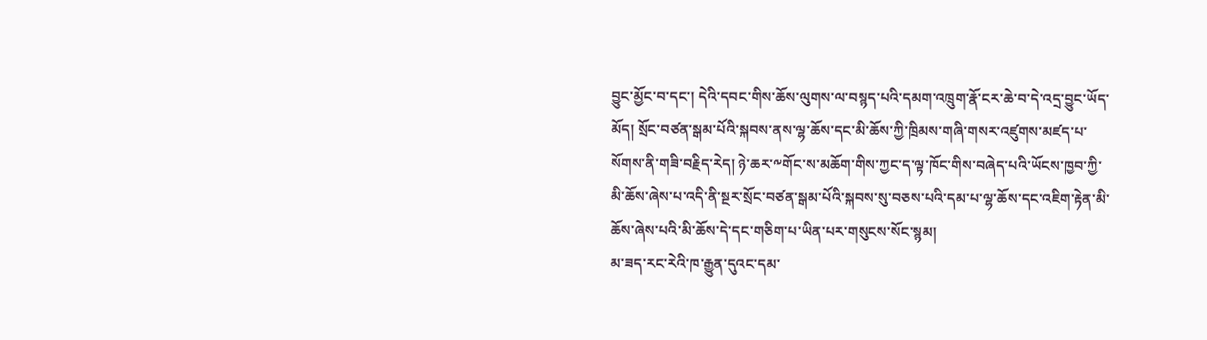བྱུང་མྱོང་བ་དང་། དེའི་དབང་གིས་ཆོས་ལུགས་ལ་བསྙད་པའི་དམག་འཁྲུག་རྣོ་ངར་ཆེ་བ་དེ་འདྲ་བྱུང་ཡོད་མོད། སྲོང་བཙན་སྒམ་པོའི་སྐབས་ནས་ལྷ་ཆོས་དང་མི་ཆོས་ཀྱི་ཁྲིམས་གཞི་གསར་འཛུགས་མཛད་པ་སོགས་ནི་གཟི་བརྗིད་རེད། ཉེ་ཆར་༸གོང་ས་མཆོག་གིས་ཀྱང་ད་ལྟ་ཁོང་གིས་བཞེད་པའི་ཡོངས་ཁྱབ་ཀྱི་མི་ཆོས་ཞེས་པ་འདི་ནི་སྔར་སྲོང་བཙན་སྒམ་པོའི་སྐབས་སུ་བཅས་པའི་དམ་པ་ལྷ་ཆོས་དང་འཇིག་རྟེན་མི་ཆོས་ཞེས་པའི་མི་ཆོས་དེ་དང་གཅིག་པ་ཡིན་པར་གསུངས་སོང་སྙམ།
མ་ཟད་རང་རེའི་ཁ་རྒྱུན་དུའང་དམ་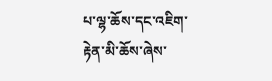པ་ལྷ་ཆོས་དང་འཇིག་རྟེན་མི་ཆོས་ཞེས་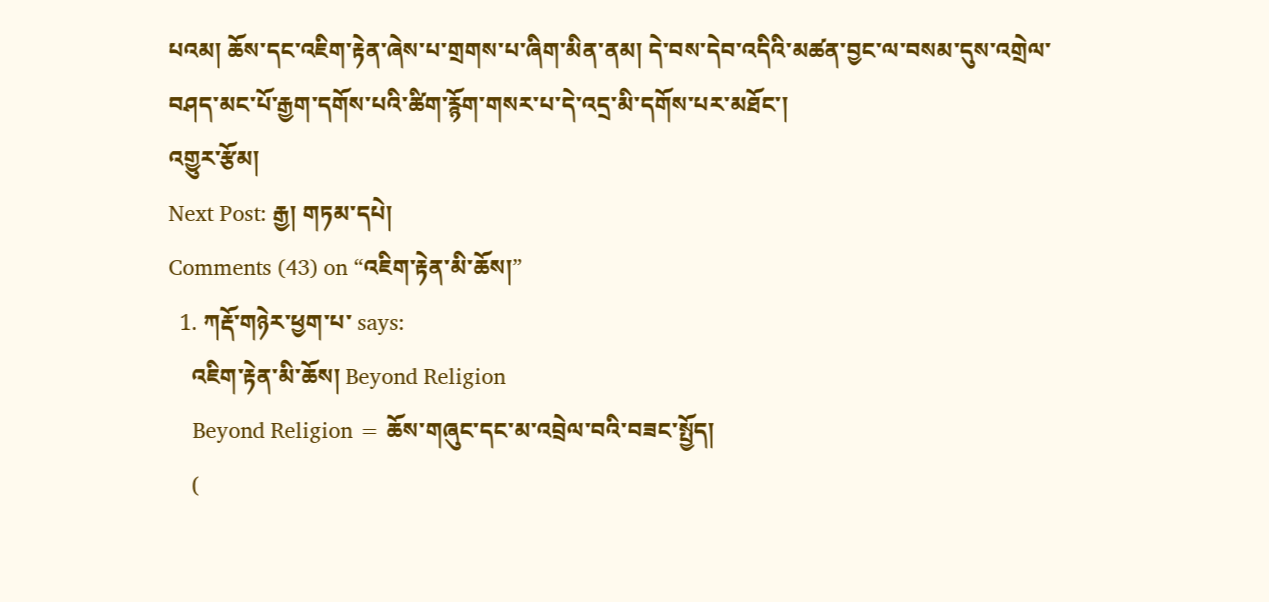པའམ། ཆོས་དང་འཇིག་རྟེན་ཞེས་པ་གྲགས་པ་ཞིག་མིན་ནམ། དེ་བས་དེབ་འདིའི་མཚན་བྱང་ལ་བསམ་དུས་འགྲེལ་བཤད་མང་པོ་རྒྱག་དགོས་པའི་ཚིག་རྙོག་གསར་པ་དེ་འདྲ་མི་དགོས་པར་མཐོང་།
འགྱུར་རྩོམ།
Next Post: རྒྱ། གཏམ་དཔེ།
Comments (43) on “འཇིག་རྟེན་མི་ཆོས།”
  1. ཀརྡོ་གཉེར་ཕྱག་པ་ says:
    འཇིག་རྟེན་མི་ཆོས། Beyond Religion
    Beyond Religion = ཆོས་གཞུང་དང་མ་འབྲེལ་བའི་བཟང་སྤྱོད།
    (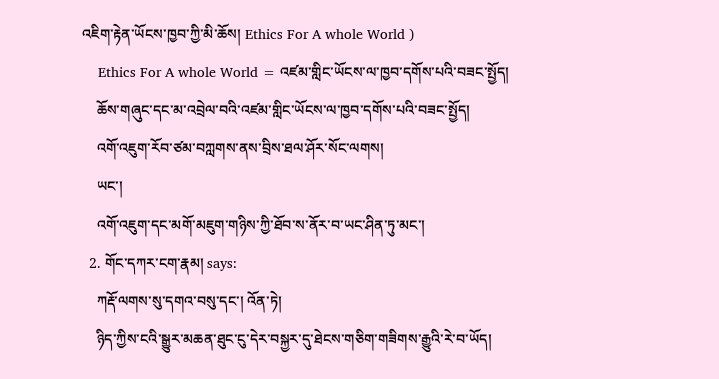འཇིག་རྟེན་ཡོངས་ཁྱབ་ཀྱི་མི་ཆོས། Ethics For A whole World )
    Ethics For A whole World = འཛམ་གླིང་ཡོངས་ལ་ཁྱབ་དགོས་པའི་བཟང་སྤྱོད།
    ཆོས་གཞུང་དང་མ་འབྲེལ་བའི་འཛམ་གླིང་ཡོངས་ལ་ཁྱབ་དགོས་པའི་བཟང་སྤྱོད།
    འགོ་འཇུག་རོབ་ཙམ་བཀླགས་ནས་བྲིས་ཐལ་ཤོར་སོང་ལགས།
    ཡང་།
    འགོ་འཇུག་དང་མགོ་མཇུག་གཉིས་ཀྱི་ཐོབ་ས་ནོར་བ་ཡང་ཤིན་ཏུ་མང་།
  2. གོང་དཀར་ངག་རྣམ། says:
    ཀརྡོ་ལགས་སུ་དགའ་བསུ་དང་། འོན་ཏེ།
    ཉིད་ཀྱིས་ངའི་སྒྱུར་མཆན་ཐུང་ངུ་དེར་བསྐྱར་དུ་ཐེངས་གཅིག་གཟིགས་རྒྱུའི་རེ་བ་ཡོད།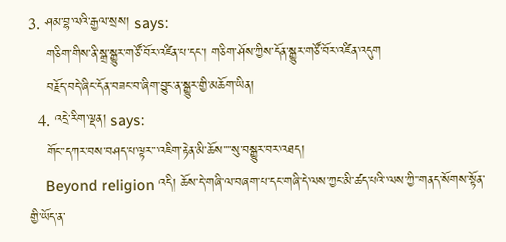3. ཤམ་བྷ་ལའི་རྒྱལ་སྲས། says:
    གཅིག་གིས་ནི་སྒྲ་སྒྱུར་གཙོ་བོར་འཛིན་པ་དང་། གཅིག་ཤོས་ཀྱིས་དོན་སྒྱུར་གཙོ་བོར་འཛིན་འདུག
    བརྗོད་བདེ་ཞིང་དོན་བཟང་བ་ཞིག་བྱུང་ན་སྒྱུར་གྱི་མཆོག་ཡིན།
  4. འདྲེ་རིག་ལྡན། says:
    གོང་་དཀར་བས་བཤད་པ་ལྟར་་་འཇིག་རྟེན་མི་ཆོས་་་་སུ་བསྒྱུར་བར་འཐད།
    Beyond religion འདི། ཆོས་དེ་གཞི་ལ་བཞག་པ་དང་གཞི་དེ་ལས་ཀྱང་མི་ཚད་པའི་་ལས་ཀྱི་་གནད་སོགས་སྟོན་གྱི་ཡོད་ན་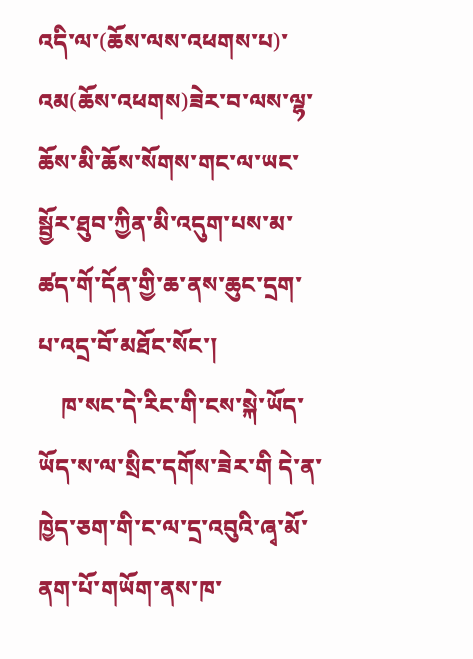འདི་ལ་(ཆོས་ལས་འཕགས་པ)་འམ(ཆོས་འཕགས)ཟེར་བ་ལས་ལྷ་ཆོས་མི་ཆོས་སོགས་གང་ལ་ཡང་སྦྱོར་ཐུབ་ཀྱིན་མི་འདུག་པས་མ་ཚད་གོ་དོན་གྱི་ཆ་ནས་ཆུང་དྲག་པ་འདྲ་བོ་མཐོང་སོང་།
    ཁ་སང་དེ་རིང་གི་ངས་སྐེ་ཡོད་ཡོད་ས་ལ་སྲིང་དགོས་ཟེར་གི དེ་ན་ཁྱེད་ཅག་གི་ང་ལ་དྲ་འབུའི་ཞྭ་མོ་ནག་པོ་གཡོག་ནས་ཁ་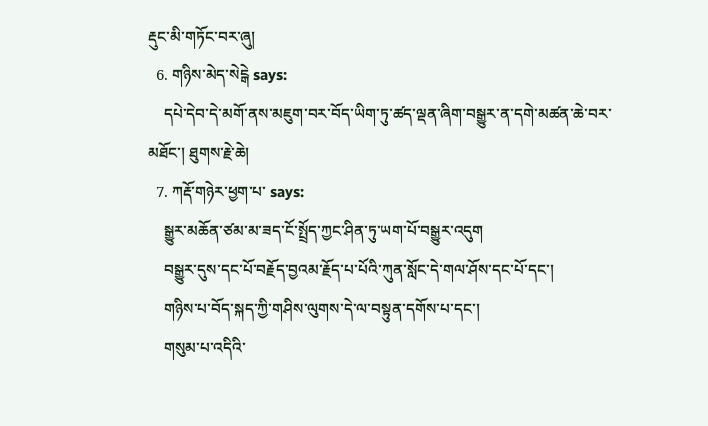རྡུང་མི་གཏོང་བར་ཞུ།
  6. གཉིས་མེད་སེངྒེ says:
    དཔེ་དེབ་དེ་མགོ་ནས་མཇུག་བར་བོད་ཡིག་ཏུ་ཚད་ལྡན་ཞིག་བསྒྱུར་ན་དགེ་མཚན་ཆེ་བར་མཐོང་། ཐུགས་རྗེ་ཆེ།
  7. ཀརྡོ་གཉེར་ཕྱག་པ་ says:
    སྒྱུར་མཆོན་ཙམ་མ་ཟད་ངོ་སྤྲོད་ཀྱང་ཤིན་ཏུ་ཡག་པོ་བསྒྱུར་འདུག
    བསྒྱུར་དུས་དང་པོ་བརྗོད་བྱའམ་རྗོད་པ་པོའི་ཀུན་སློང་དེ་གལ་ཤོས་དང་པོ་དང་།
    གཉིས་པ་བོད་སྐད་ཀྱི་གཤིས་ལུགས་དེ་ལ་བསྟུན་དགོས་པ་དང་།
    གསུམ་པ་འདིའི་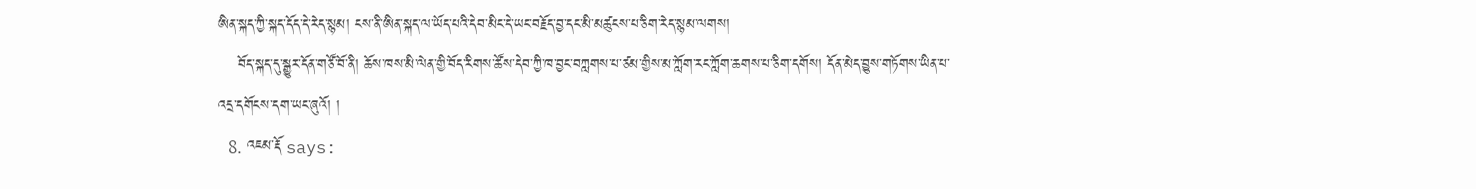ཨིན་སྐད་ཀྱི་སྐད་དོད་དེ་རེད་སྙམ། ངས་ནི་ཨིན་སྐད་ལ་ཡོད་པའི་དེབ་མིང་དེ་ཡང་བརྗོད་བྱ་དང་མི་མཚུངས་པ་ཅིག་རེད་སྙམ་ལགས།
    བོད་སྐད་དུ་སྒྱུར་དོན་གཙོ་བོ་ནི། ཆོས་ཁས་མི་ལེན་གྱི་བོད་རིགས་ཚོས་དེབ་ཀྱི་ཁ་བྱང་བཀླགས་པ་ཙམ་གྱིས་མ་ཀློག་རང་ཀློག་ཆགས་པ་ཅིག་དགོས། དོན་མེད་བྱུས་གཏོགས་ཡིན་པ་འདྲ་དགོངས་དག་ཡང་ཞུའོ། །
  8. འཇམ་རྡོ says: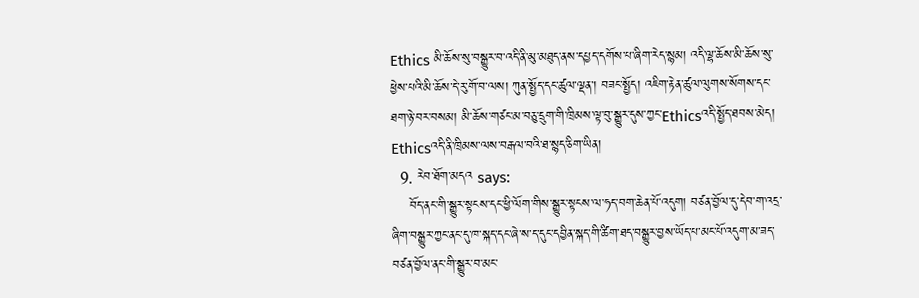Ethics མི་ཆོས་སུ་བསྒྱུར་བ་འདི་ནི་མུ་མཐུད་ནས་དཔྱད་དགོས་པ་ཞིག་རེད་སྙམ། འདི་ལྷ་ཆོས་མི་ཆོས་སུ་ཕྱེས་པའི་མི་ཆོས་དེ་རུ་གོ་བ་ལས། ཀུན་སྤྱོད་དང་ཚུལ་ལྡན་། བཟང་སྤྱོད། འཇིག་རྟེན་ཚུལ་ལུགས་སོགས་དང་ཐག་ཉེ་བར་བསམ། མི་ཆོས་གཙང་མ་བཅུ་དྲུག་གི་ཁྲིམས་ལྟ་བུ་སྒྱུར་དུས་ཀྱང་Ethicsའདི་སྤྱོད་ཐབས་མེད། Ethicsའདི་ནི་ཁྲིམས་ལས་བརྒལ་བའི་ཐ་སྙད་ཅིག་ཡིན།
  9. རེབ་ཐོག་མདའ says:
    བོད་ནང་གི་སྒྱུར་སྟངས་དང་ཕྱི་ལོག་གིས་སྒྱུར་སྟངས་ལ་ཧད་བག་ཆེན་པོ་འདུག། བཙན་བྱོལ་དུ་དེབ་ག་འདྲ་ཞིག་བསྒྱུར་ཀྱང་ནང་དུ་ཁ་སྐད་དང་ཞེ་ས་ད་དུང་དབྱིན་སྐད་གི་ཚིག་ཐད་བསྒྱུར་བྱས་ཡོད་པ་མང་པོ་འདུག་མ་ཟད་བཙན་བྱོལ་ནང་གི་སྒྱུར་བ་མང་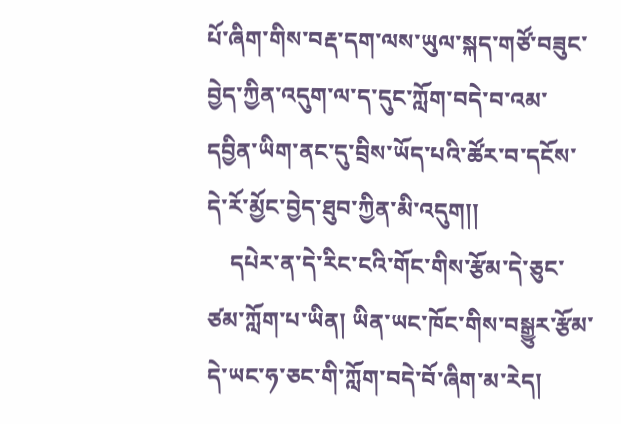པོ་ཞིག་གིས་བརྡ་དག་ལས་ཡུལ་སྐད་གཙོ་བཟུང་བྱེད་ཀྱིན་འདུག་ལ་ད་དུང་ཀློག་བདེ་བ་འམ་དབྱིན་ཡིག་ནང་དུ་བྲིས་ཡོད་པའི་ཚོར་བ་དངོས་དེ་རོ་མྱོང་བྱེད་ཐུབ་ཀྱིན་མི་འདུག།།
    དཔེར་ན་དེ་རིང་ངའི་གོང་གིས་རྩོམ་དེ་ཅུང་ཙམ་ཀློག་པ་ཡིན། ཡིན་ཡང་ཁོང་གིས་བསྒྱུར་རྩོམ་དེ་ཡང་ཧ་ཅང་གི་ཀློག་བདེ་བོ་ཞིག་མ་རེད།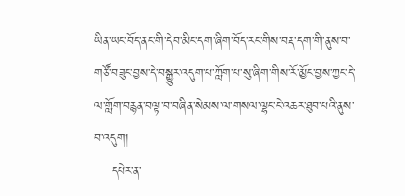ཡིན་ཡང་བོད་ནང་གི་དེབ་མིང་དག་ཞིག་བོད་རང་གིས་བརྡ་དག་གི་ནུས་བ་གཙོ་བཟུང་བྱས་དེ་བསྒྱུར་འདུག་པ་ཀློག་པ་སུ་ཞིག་གིས་རོ་མྱོང་བྱས་ཀྱང་དེ་ལ་གློག་བརྙན་བལྟ་བ་བཞིན་སེམས་ལ་གསལ་ལྷང་ངེ་འཆར་ཐུབ་པའི་ནུས་བ་འདུག།
    དཔེར་ན་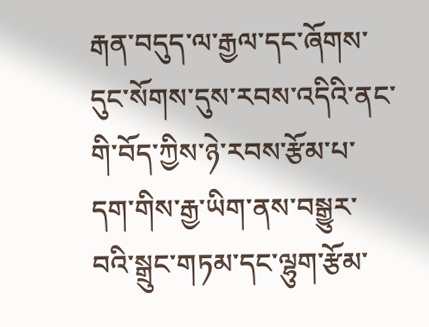རྒན་བདུད་ལ་རྒྱལ་དང་ཞོགས་དུང་སོགས་དུས་རབས་འདིའི་ནང་གི་བོད་ཀྱིས་ཉེ་རབས་རྩོམ་པ་དག་གིས་རྒྱ་ཡིག་ནས་བསྒྱུར་བའི་སྒྲུང་གཏམ་དང་ལྷུག་རྩོམ་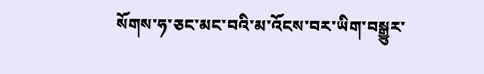སོགས་ཧ་ཅང་མང་བའི་མ་འོངས་བར་ཡིག་བསྒྱུར་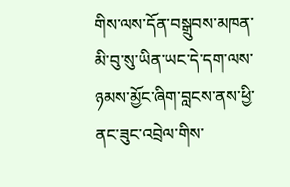གིས་ལས་དོན་བསྒྲུབས་མཁན་མི་བུ་སུ་ཡིན་ཡང་དེ་དག་ལས་ཉམས་མྱོང་ཞིག་བླངས་ནས་ཕྱི་ནང་ཟུང་འབྲེལ་གིས་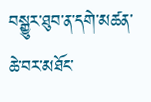བསྒྱུར་ཐུབ་ན་དགེ་མཚན་ཆེ་བར་མཐོང་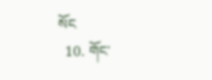སོང
  10. གོང་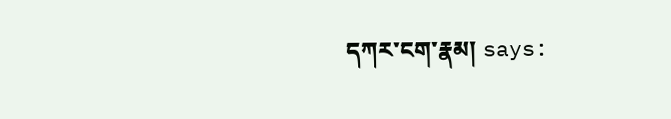དཀར་ངག་རྣམ། says: